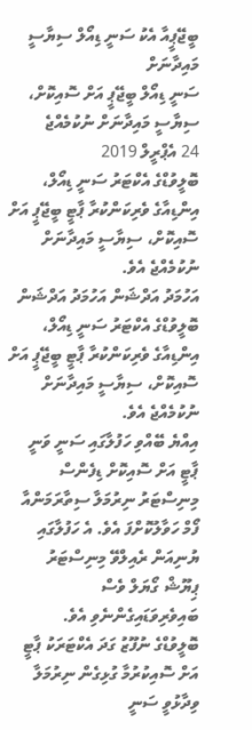ބީޖޭޕީއާ އެކު ސަނީ ޑިއޯލް ސިޔާސީ މައިދާނަށް
ސަނީ ޑިއޯލް ބީޖޭޕީ އަށް ސޮއިކޮށް، ސިޔާސީ މައިދާނަށް ނުކުމެއްޖެ
24 އެޕްރީލް 2019
ބޮލީވުޑްގެ އެކްޓަރު ސަނީ ޑިއޯލް، އިންޑިއާގެ ވެރިކަންކުރާ ޕާޓީ ބީޖޭޕީ އަށް ސޮއިކޮށް، ސިޔާސީ މައިދާނަށް ނުކުމެއްޖެ އެވެ.
އަހުމަދު އަދްޝަން އަހުމަދު އަދްޝަން
ބޮލީވުޑްގެ އެކްޓަރު ސަނީ ޑިއޯލް، އިންޑިއާގެ ވެރިކަންކުރާ ޕާޓީ ބީޖޭޕީ އަށް ސޮއިކޮށް، ސިޔާސީ މައިދާނަށް ނުކުމެއްޖެ އެވެ.
އިއްޔެ ބޭއްވި ހަފުލާގައި ސަނީ ވަނީ ޕާޓީ އަށް ސޮއިކޮށް ޑިފެންސް މިނިސްޓަރު ނިރުމަލާ ސިތާރަމަންއާ ފޯމް ހަވާލުކޮށްފަ އެވެ. އެ ހަފުލާގައި ޔުނިއަން ރެއިލްވޭ މިނިސްޓަރު ޕިޔޫޝް ގޯޔަލް ވެސް ބައިވެރިވަޑައިގެންނެވި އެވެ.
ބޮލީވުޑްގެ ނުފޫޒު ގަދަ އެކްޓަރަކު ޕާޓީ އަށް ސޮއިކުރުމާ ގުޅިގެން ނިރުމަލާ ވިދާޅުވީ ސަނީ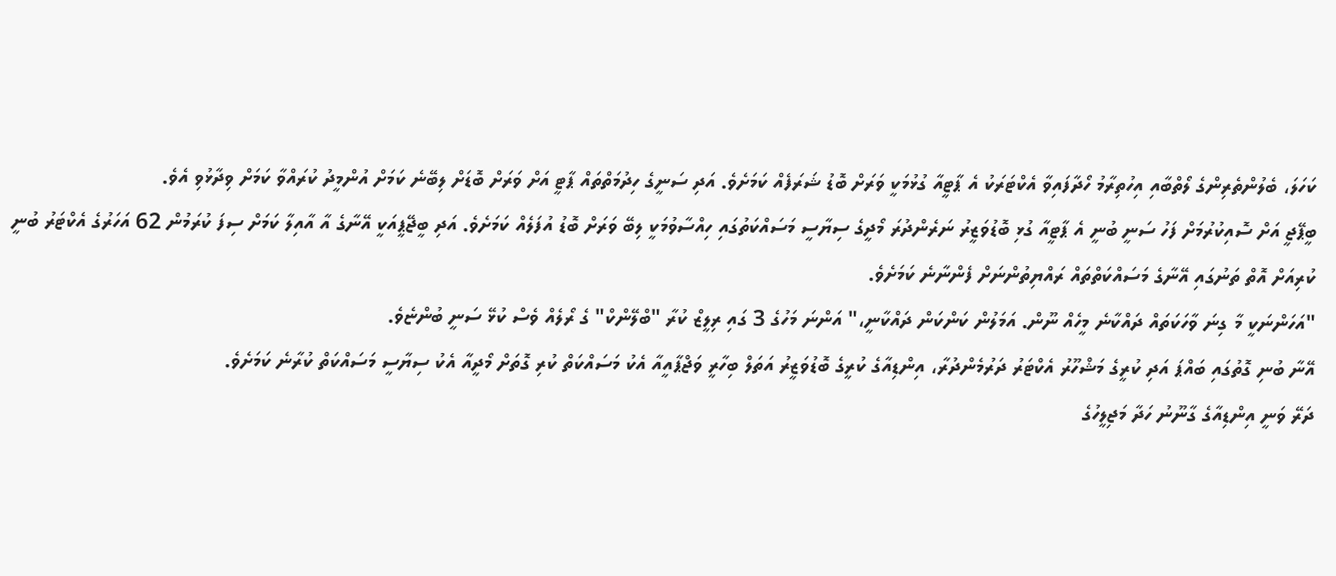ކަހަލަ، ބެލުންތެރިންގެ ލޯތްބާއި އިހުތިރާމު ހޯދާފައިވާ އެކްޓަރަކު އެ ޕާޓީއާ ގުޅުމަކީ ވަރަށް ބޮޑު ޝަރަފެއް ކަމަށެވެ. އަދި ސަނީގެ ހިދުމަތްތައް ޕާޓީ އަށް ވަރަށް ބޮޑަށް ލިބޭނެ ކަމަށް އުންމީދު ކުރައްވާ ކަމަށް ވިދާޅުވި އެވެ.
ބީޕޭޖީ އަށް ސޮއިކުރުމަށް ފަހު ސަނީ ބުނީ އެ ޕާޓީއާ ގުޅި ބޮޑުވަޒީރު ނަރެންދުރަ މޯދީގެ ސިޔާސީ މަސައްކަތުގައި ހިއްސާވުމަކީ ލިބޭ ވަރަށް ބޮޑު އުފަލެއް ކަމަށެވެ. އަދި ބީޖޭޕީއަކީ އޭނާގެ އާ އާއިލާ ކަމަށް ސިފަ ކުރަމުން 62 އަހަރުގެ އެކްޓަރު ބުނީ ކުރިއަށް އޮތް ތަނުގައި އޭނާގެ މަސައްކަތްތައް ރައްޔިތުންނަށް ފެންނާނެ ކަމަށެވެ.
"އަހަންނަކީ މާ ގިނަ ވާހަކަތައް ދައްކާނެ މީހެއް ނޫން. އަމަލުން ކަންކަން ދައްކާނީ،" އަންނަ މަހުގެ 3 ގައި ރިލީޒް ކުރާ "ބްލޭންކް" ގެ ރޯލެއް ވެސް ކުޅޭ ސަނީ ބުންޏެވެ.
އޭނާ ބުނި ގޮތުގައި ބައްޕަ އަދި ކުރީގެ މަޝްހޫރު އެކްޓަރު ދަރުމެންދުރާ، އިންޑިއާގެ ކުރީގެ ބޮޑުވަޒީރު އަތަލް ބިހާރީ ވަޖްޕާއީއާ އެކު މަސައްކަތް ކުރި ގޮތަށް މޯދީއާ އެކު ސިޔާސީ މަސައްކަތް ކުރާނެ ކަމަށެވެ.
ދަރޭ ވަނީ އިންޑިއާގެ ގާނޫނު ހަދާ މަޖިލީހުގެ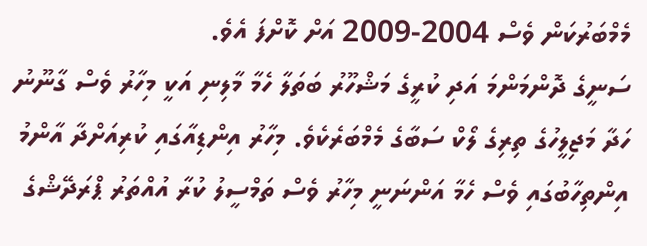މެމްބަރުކަން ވެސް 2004-2009 އަށް ކޮށްފަ އެވެ.
ސަނީގެ ދޮންމަންމަ އަދި ކުރީގެ މަޝްހޫރު ބަތަލާ ހެމާ މާލިނި އަކީ މިހާރު ވެސް ގާނޫނު ހަދާ މަޖިލީހުގެ ތިރިގެ ލޯކް ސަބާގެ މެމްބަރެކެވެ. މިހާރު އިންޑިއާގައި ކުރިއަށްދާ އާންމު އިންތިހާބުގައި ވެސް ހެމާ އަންނަނީ މިހާރު ވެސް ތަމްސީލު ކުރާ އުއްތަރު ޕްރަދޭޝްގެ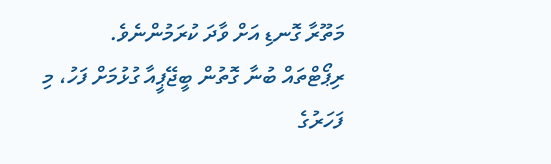މަތޫރާ ގޮނޑި އަށް ވާދަ ކުރަމުންނެވެ.
ރިޕޯޓްތައް ބުނާ ގޮތުން ބީޖޭޕީއާ ގުޅުމަށް ފަހު، މި ފަހަރުގެ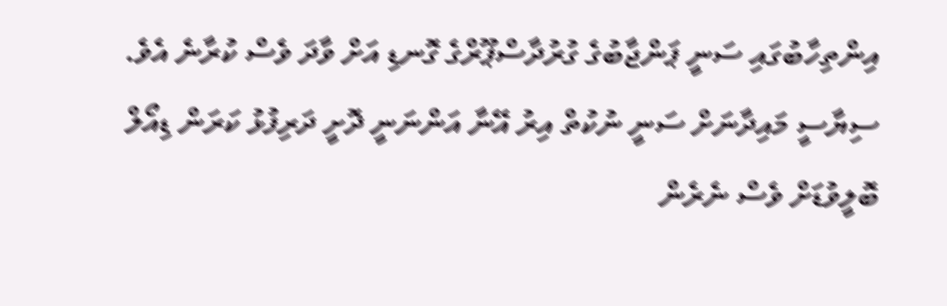އިންތިހާބުގައި ސަނީ ޕަންޖާބުގެ ގުރުދާސްޕޫރްގެ ގޮނޑި އަށް ވާދަ ވެސް ކުރާނެ އެވެ.
ސިޔާސީ މައިދާނަށް ސަނީ ނުކުތް އިރު އޭނާ އަންނަނީ ދޮށީ ދަރިފުޅު ކަރަން ޑިއޯލް ބޮލީވުޑަށް ވެސް ނެރެން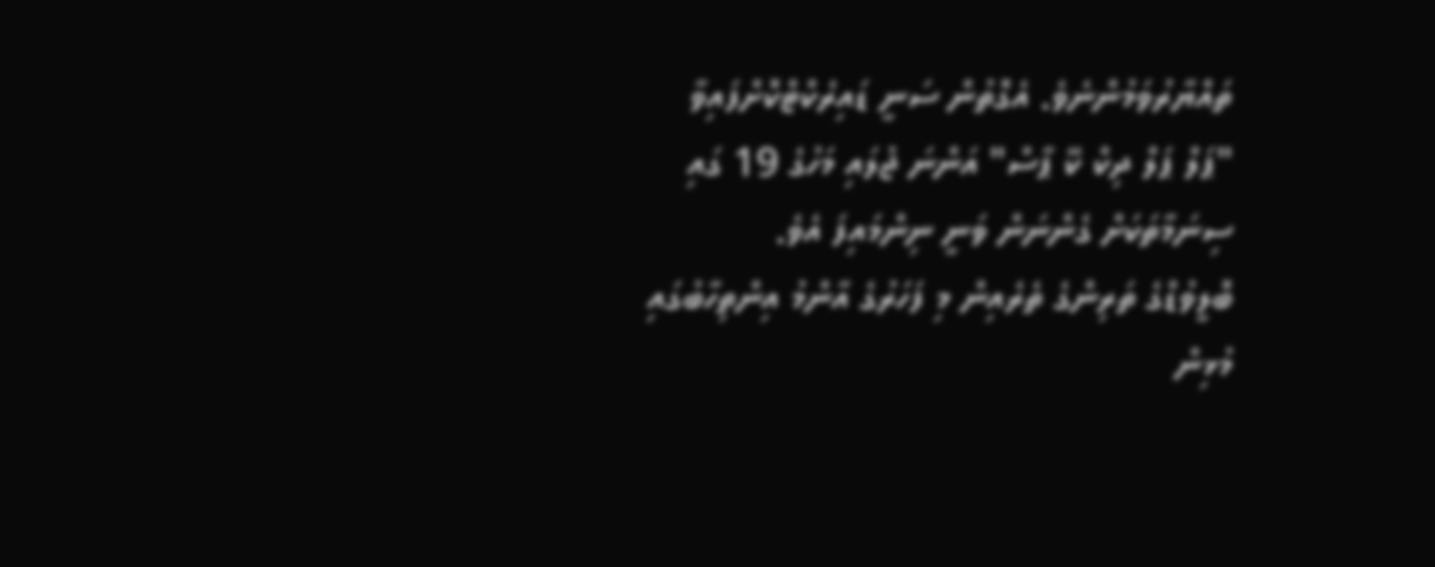ތައްޔާރުވަމުންނެވެ. އެގޮތުން ސަނީ ޑައިރެކްޓްކޮށްފައިވާ "ޕަލް ޕަލް ދިކް ކޭ ޕާސް" އަންނަ ޖުލައި މަހުގެ 19 ގައި ސިނަމާތަކަށް ގެންނަން ވަނީ ނިންމައިފަ އެވެ.
ބޮލީވުޑްގެ ތަރިންގެ ތެރެއިން މި ފަހަރުގެ އާންމު އިންތިހާބުގައި މުޅިން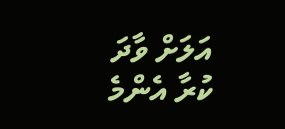އަލަށް ވާދަ ކުރާ އެންމެ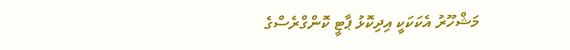މަޝްހޫރު އެކަކަކީ އިދިކޮޅު ޕާޓީ ކޮންގްރެސްގެ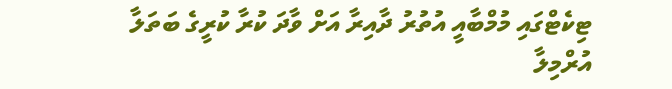ޓިކެޓްގައި މުމްބާއީ އުތުރު ދާއިރާ އަށް ވާދަ ކުރާ ކުރީގެ ބަތަލާ އުރްމިލާ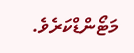މަޓޯންޑްކަރެވެ.